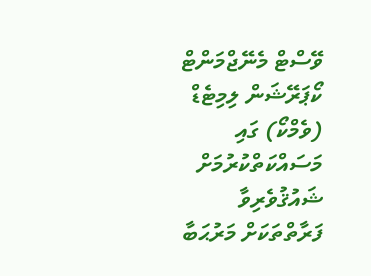ވޭސްޓް މެނޭޖްމަންޓް ކޯޕަރޭޝަން ލިމިޓެޑް (ވެމްކޯ) ގައި މަސައްކަތްކުރުމަށް ޝައުޤުވެރިވާ ފަރާތްތަކަށް މަރުޙަބާ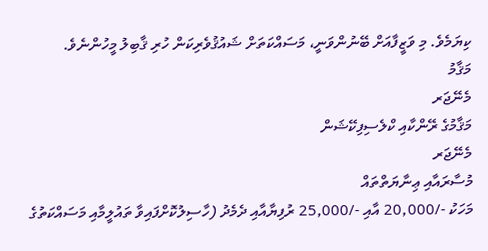ކިޔަމެވެ. މި ވަޒީފާއަށް ބޭނުންވަނީ، މަސައްކަތަށް ޝައުޤުވެރިކަން ހުރި ޤާބިލު މީހުންނެވެ.
މަޤާމު
މެނޭޖަރ
މަޤާމުގެ ރޭންކާއި ކްލެސިފިކޭޝަން
މެނޭޖަރ
މުސާރައާއި ޢިނާޔަތްތައް
މަހަކު -/20,000 އާއި -/25,000 ރުފިޔާއާއި ދެމެދު (ހާސިލުކޮށްފައިވާ ތައުލީމާއި މަސައްކަތުގެ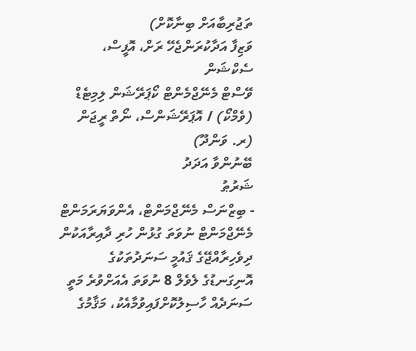ތަޖުރިބާއަށް ބިނާކޮށް)
ވަޒިފާ އަދާކުރަންޖެހޭ ރަށް، އޮފީސް، ސެކްޝަން
ވޭސްޓް މެނޭޖްމެންޓް ކޯޕަރޭޝަން ލިމިޓެޑް (ވެމްކޯ) / އޮޕަރޭޝަންސް، ނޯތް ރީޖަން (ރ. ވަންދޫ)
ބޭނުންވާ އަދަދު
ޝަރުޠު
- ބިޒްނަސް މެނޭޖްމަންޓް، އެންވަޔަރަމަންޓް މެނޭޖްމަންޓް ނުވަތަ ގުޅުން ހުރި ދާއިރާއަކުން ދިވެހިރާއްޖޭގެ ޤައުމީ ސަނަދުތަކުގެ އޮނިގަނޑުގެ ލެވެލް 8 ނުވަތަ އެއަށްވުރެ މަތީ ސަނަދެއް ހާސިލުކޮށްފައިވުމާއެކު، މަޤާމުގެ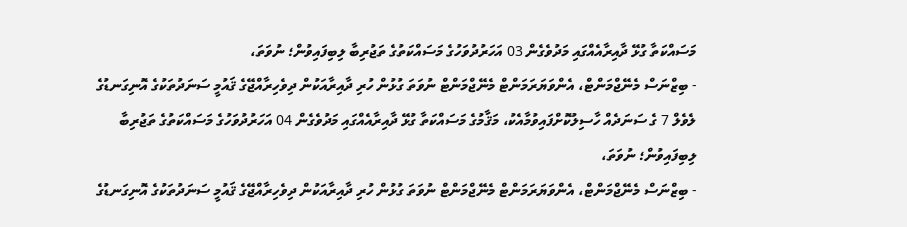މަސައްކަތާ ގުޅޭ ދާއިރާއެއްގައި މަދުވެގެން 03 އަހަރުދުވަހުގެ މަސައްކަތުގެ ތަޖުރިބާ ލިބިފައިވުން؛ ނުވަތަ،
- ބިޒްނަސް މެނޭޖްމަންޓް، އެންވަޔަރަމަންޓް މެނޭޖްމަންޓް ނުވަތަ ގުޅުން ހުރި ދާއިރާއަކުން ދިވެހިރާއްޖޭގެ ޤައުމީ ސަނަދުތަކުގެ އޮނިގަނޑުގެ ލެވެލް 7 ގެ ސަނަދެއް ހާސިލުކޮށްފައިވުމާއެކު، މަޤާމުގެ މަސައްކަތާ ގުޅޭ ދާއިރާއެއްގައި މަދުވެގެން 04 އަހަރުދުވަހުގެ މަސައްކަތުގެ ތަޖުރިބާ ލިބިފައިވުން؛ ނުވަތަ،
- ބިޒްނަސް މެނޭޖްމަންޓް، އެންވަޔަރަމަންޓް މެނޭޖްމަންޓް ނުވަތަ ގުޅުން ހުރި ދާއިރާއަކުން ދިވެހިރާއްޖޭގެ ޤައުމީ ސަނަދުތަކުގެ އޮނިގަނޑުގެ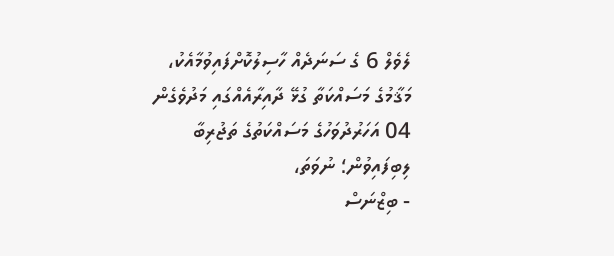ލެވެލް 6 ގެ ސަނަދެއް ހާސިލުކޮށްފައިވުމާއެކު، މަޤާމުގެ މަސައްކަތާ ގުޅޭ ދާއިރާއެއްގައި މަދުވެގެން 04 އަހަރުދުވަހުގެ މަސައްކަތުގެ ތަޖުރިބާ ލިބިފައިވުން؛ ނުވަތަ،
- ބިޒްނަސް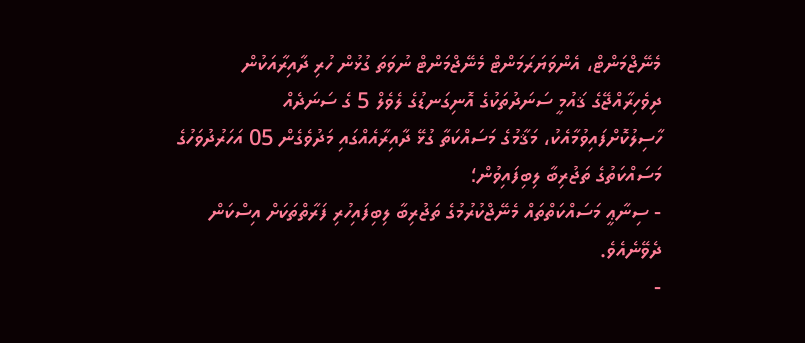މެނޭޖްމަންޓް، އެންވަޔަރަމަންޓް މެނޭޖްމަންޓް ނުވަތަ ގުޅުން ހުރި ދާއިރާއަކުން ދިވެހިރާއްޖޭގެ ޤައުމީ ސަނަދުތަކުގެ އޮނިގަނޑުގެ ލެވެލް 5 ގެ ސަނަދެއް ހާސިލުކޮށްފައިވުމާއެކު، މަޤާމުގެ މަސައްކަތާ ގުޅޭ ދާއިރާއެއްގައި މަދުވެގެން 05 އަހަރުދުވަހުގެ މަސައްކަތުގެ ތަޖުރިބާ ލިބިފައިވުން؛
- ސިނާޢީ މަސައްކަތްތައް މެނޭޖްކުރުމުގެ ތަޖުރިބާ ލިބިފައިހުރި ފަރާތްތަކަށް އިސްކަން ދެވޭނެއެވެ.
-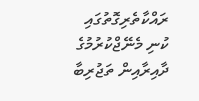ރައްކާތެރިގޮތުގައި ކުނި މެނޭޖްކުރުމުގެ ދާއިރާއިން ތަޖުރިބާ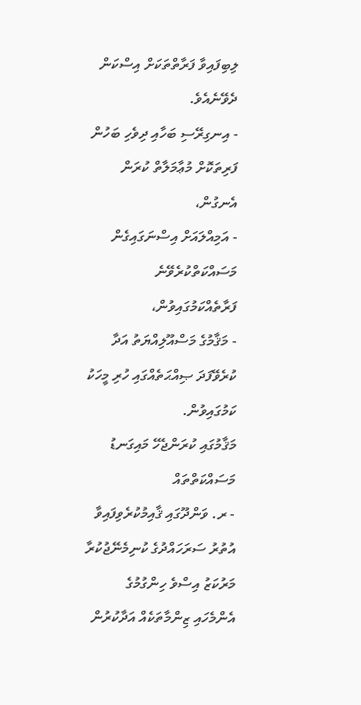ލިބިފައިވާ ފަރާތްތަކަށް އިސްކަން ދެވޭނެއެވެ.
- އިނގިރޭސި ބަހާއި ދިވެހި ބަހުން ފަރިތަކޮށް މުޢާމަލާތް ކުރަން އެނގުން،
- އަމިއްލައަށް އިސްނަގައިގެން މަސައްކަތްކުރެވޭނެ ފަރާތެއްކަމުގައިވުން،
- މަޤާމުގެ މަސްއޫލިއްޔަތު އަދާ ކުރެވޭފަދަ ޞިއްޙަތެއްގައި ހުރި މީހަކު ކަމުގައިވުން.
މަޤާމުގައި ކުރަންޖެހޭ މައިގަނޑު މަސައްކަތްތައް
- ރ. ވަންދޫގައި ޤާއިމުކުރެވިފައިވާ އުތުރު ސަރަހައްދުގެ ކުނިމެނޭޖުކުރާ މަރުކަޒު އިސްވެ ހިންގުމުގެ އެންމެހައި ޒިންމާތަކެއް އަދާކުރުން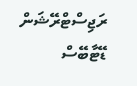ރަޖިސްޓްރޭޝަން ޑޭޓާބޭސް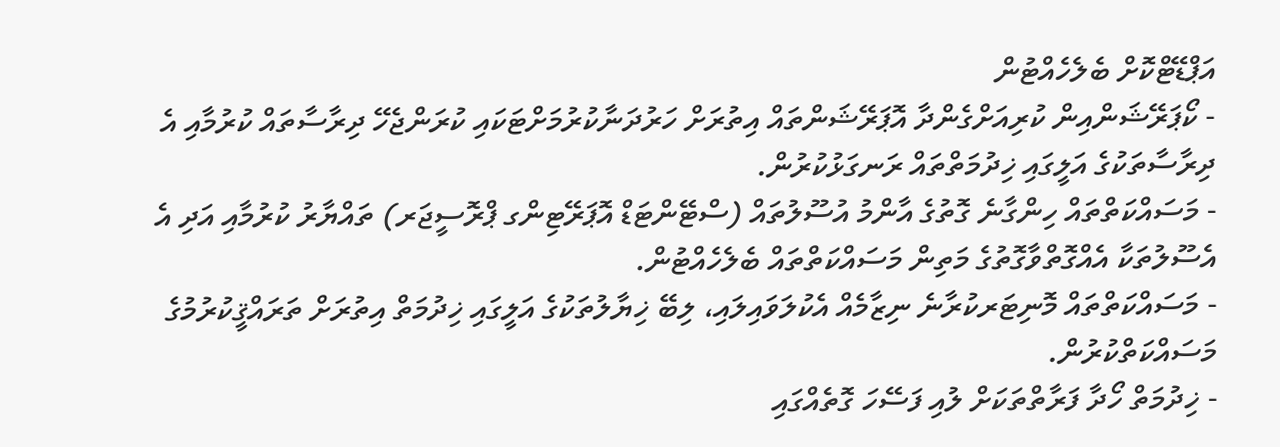އަޕްޑޭޓްކޮށް ބެލެހެއްޓުން
- ކޯޕަރޭޝަންއިން ކުރިއަށްގެންދާ އޮޕަރޭޝަންތައް އިތުރަށް ހަރުދަނާކުރުމަށްޓަކައި ކުރަންޖެހޭ ދިރާސާތައް ކުރުމާއި އެ ދިރާސާތަކުގެ އަލީގައި ޚިދުމަތްތައް ރަނގަޅުކުރުން.
- މަސައްކަތްތައް ހިންގާނެ ގޮތުގެ އާންމު އުސޫލުތައް (ސްޓޭންޓަޑް އޮޕަރޭޓިންގ ޕްރޮސީޖަރ) ތައްޔާރު ކުރުމާއި އަދި އެ އެސޫލުތަކާ އެއްގޮތްވާގޮތުގެ މަތިން މަސައްކަތްތައް ބެލެހެއްޓުން.
- މަސައްކަތްތައް މޮނިޓަރކުރާނެ ނިޒާމެއް އެކުލަވައިލައި، ލިބޭ ޚިޔާލުތަކުގެ އަލީގައި ޚިދުމަތް އިތުރަށް ތަރައްޤީކުރުމުގެ މަސައްކަތްކުރުން.
- ޚިދުމަތް ހޯދާ ފަރާތްތަކަށް ލުއި ފަސޭހަ ގޮތެއްގައި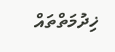ޚިދުމަތްތައް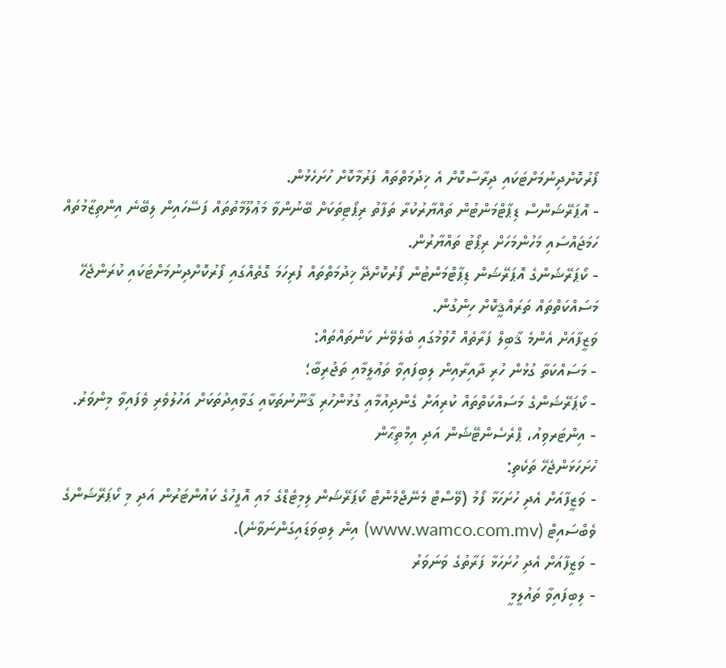ފޯރުކޮށްދިނުމަށްޓަކައި ދިރާސާކޮށް އެ ޚިދުމަތްތައް ފަރުމާކޮށް ހުށަހެޅުން.
- އޮޕަރޭޝަންސް ޑިޕާޓްމަންޓުން ތައްޔާރުކުރާ ތަފާތު ރިޕޯޓިތަކަށް ބޭނުންވާ މަޢުލޫމާތުތައް ފަސޭހައިން ލިބޭނެ އިންތިޒާމުތައް ހަމަޖައްސައި މަހުންމަހަށް ރިޕޯޓު ތައްޔާރުން.
- ކޯޕަރޭޝަންގެ އޮޕަރޭޝަން ޑިޕާޓްމަންޓުން ފޯރުކޮށްދޭ ޚިދުމަތްތައް ފުރިހަމަ ގޮތެއްގައި ފޯރުކޮށްދިނުމަށްޓަކައި ކުރަންޖެހޭ މަސައްކަތްތައް ތަރައްޤީކޮށް ހިންގުން.
ވަޒީފާއަށް އެންމެ ޤާބިލް ފަރާތެއް ހޮވުމުގައި ބެލެވޭނެ ކަންތައްތައް:
- މަސައްކަތާ ގުޅުން ހުރި ދާއިރާއިން ލިބިފައިވާ ތަޢުލީމާއި ތަޖުރިބާ؛
- ކޯޕަރޭޝަންގެ މަސައްކަތްތައް ކުރިއަށް ގެންދިއުމާއި ގުޅުންހުރި ޤާނޫނުތަކާއި ގަވާއިދުތަކަށް އަހުލުވެރި ވެފައިވާ މިންވަރު.
- އިންޓަރވިއު، ޕްރެސެންޓޭޝަން އަދި އިމްތިޙާން
ހުށަހަޅަންޖެހޭ ތަކެތި:
- ވަޒީފާއަށް އެދި ހުށަހަޅާ ފޯމު (ވޭސްޓް މެނޭޖްމެންޓް ކޯޕަރޭޝަން ލިމިޓެޑްގެ މައި އޮފީހުގެ ކައުންޓަރުން އަދި މި ކޯޕަރޭޝަންގެ ވެބްސައިޓް (www.wamco.com.mv) އިން ލިބިވަޑައިގަންނަވާނެ).
- ވަޒީފާއަށް އެދި ހުށަހަޅާ ފަރާތުގެ ވަނަވަރު
- ލިބިފައިވާ ތައުލީމީ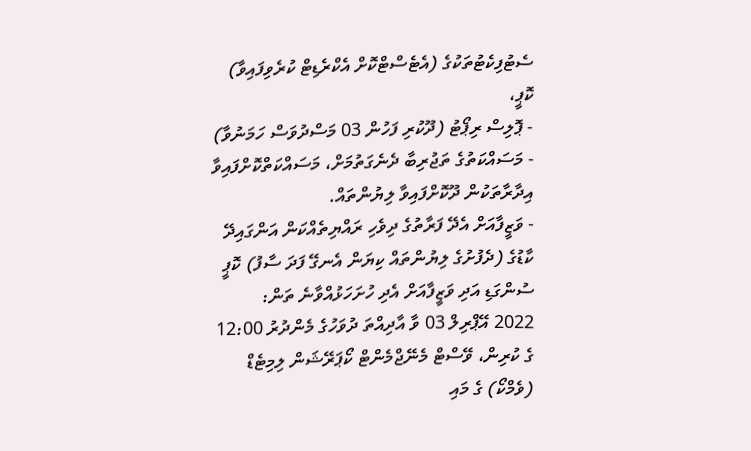ސެޓުފިކެޓުތަކުގެ (އެޓެސްޓްކޮށް އެކްރެޑިޓް ކުރެވިފައިވާ) ކޮޕީ،
- ޕޮލިސް ރިޕޯޓު (ދޫކުރި ފަހުން 03 މަސްދުވަސް ހަމަނުވާ)
- މަސައްކަތުގެ ތަޖުރިބާ ދެނެގަތުމަށް، މަސައްކަތްކޮށްފައިވާ އިދާރާތަކުން ދޫކޮށްފައިވާ ލިޔުންތައް.
- ވަޒީފާއަށް އެދޭ ފަރާތުގެ ދިވެހި ރައްޔިތެއްކަން އަންގައިދޭ ކާޑުގެ (ދެފުށުގެ ލިޔުންތައް ކިޔަން އެނގޭ ފަދަ ސާފު) ކޮޕީ
ސުންގަޑި އަދި ވަޒީފާއަށް އެދި ހުށަހަޅުއްވާނެ ތަން:
2022 އޭޕްރިލް 03 ވާ އާދިއްތަ ދުވަހުގެ މެންދުރު 12:00 ގެ ކުރިން، ވޭސްޓް މެނޭޖްމެންޓް ކޯޕަރޭޝަން ލިމިޓެޑް (ވެމްކޯ) ގެ މައި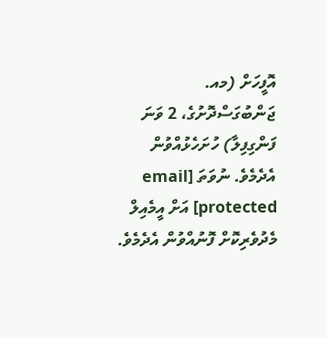އޮފީހަށް (މއ. ޖަންބުގަސްދޮށުގެ، 2 ވަނަ ފަންގިފިލާ) ހުށަހެޅުއްވުން އެދެމެވެ. ނުވަތަ [email protected] އަށް އީމެއިލް މެދުވެރިކޮށް ފޮނުއްވުން އެދެމެވެ.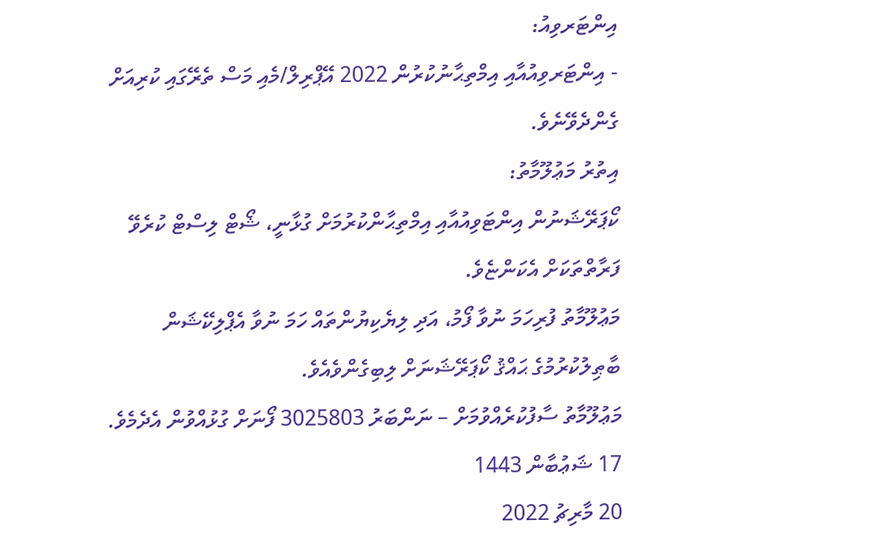އިންޓަރވިއު:
- އިންޓަރވިއުއާއި އިމްތިޙާނުކުރުން 2022 އޭޕްރިލް/މެއި މަސް ތެރޭގައި ކުރިއަށް ގެންދެވޭނެވެ.
އިތުރު މަޢުލޫމާތު:
ކޯޕަރޭޝަނުން އިންޓަވިއުއާއި އިމްތިޙާންކުރުމަށް ގުޅާނީ، ޝޯޓް ލިސްޓް ކުރެވޭ ފަރާތްތަކަށް އެކަންޏެވެ.
މަޢުލޫމާތު ފުރިހަމަ ނުވާ ފޯމު، އަދި ލިޔެކިޔުންތައް ހަމަ ނުވާ އެޕްލިކޭޝަން ބާޠިލުކުރުމުގެ ޙައްޤު ކޯޕަރޭޝަނަށް ލިބިގެންވެއެވެ.
މަޢުލޫމާތު ސާފުކުރެއްވުމަށް – ނަންބަރު 3025803 ފޯނަށް ގުޅުއްވުން އެދެމެވެ.
17 ޝަޢުބާން 1443
20 މާރިޗު 2022